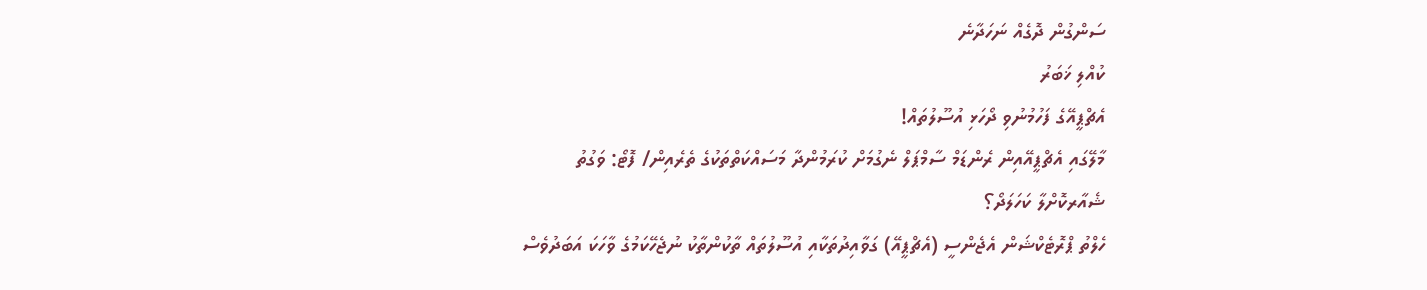ސަންގުން ދޮގެއް ނަހަދާނެ
ކުއްލި ޚަބަރު
އެޗްޕީއޭގެ ފަހުމުނުވި ދޯހަޅި އުސޫލުތައް!
މާލޭގައި އެޗްޕީއޭއިން ރެންޑަމް ސާމްޕަލް ނެގުމަށް ކުރަމުންދާ މަސައްކަތްތަކުގެ ތެރެއިން/ ފޮޓޯ: ވަގުތު
ޝެއާރކޮށްލާ ކަހަލަދޯ؟
ހެލްތު ޕްރޮޓެކްޝަން އެޖެންސީ (އެޗްޕީއޭ) ގަވާއިދުތަކާއި އުސޫލުތައް ތާކުންތާކު ނުޖެހޭކަމުގެ ވާހަކަ އަބަދުވެސް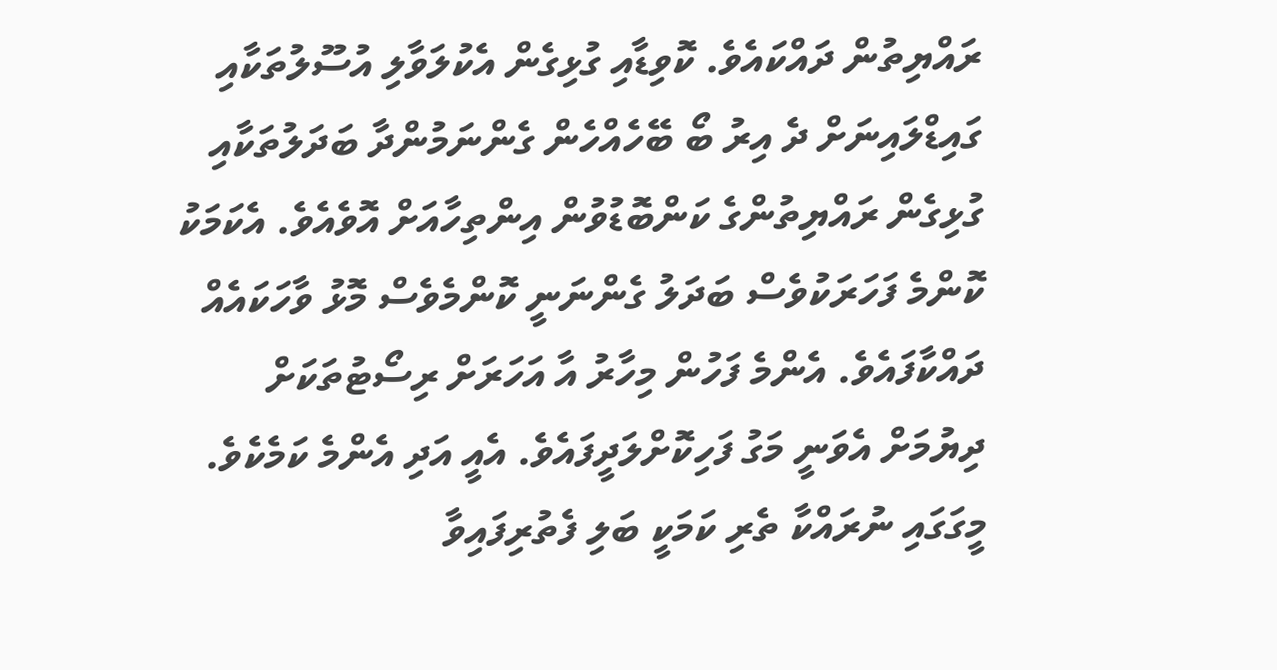ރައްޔިތުން ދައްކައެވެ. ކޮވިޑާއި ގުޅިގެން އެކުލަވާލި އުސޫލުތަކާއި ގައިޑްލައިނަށް ދެ އިރު ބޯ ބޭހެއްހެން ގެންނަމުންދާ ބަދަލުތަކާއި ގުޅިގެން ރައްޔިތުންގެ ކަންބޮޑުވުން އިންތިހާއަށް އޮވެއެވެ. އެކަމަކު ކޮންމެ ފަހަރަކުވެސް ބަދަލު ގެންނަނީ ކޮންމެވެސް މޮޅު ވާހަކައެއް ދައްކާފައެވެ. އެންމެ ފަހުން މިހާރު އާ އަހަރަށް ރިސޯޓުތަކަށް ދިޔުމަށް އެވަނީ މަގު ފަހިކޮށްލަދީފައެވެ. އެއީ އަދި އެންމެ ކަމެކެވެ. މީގަގައި ނުރައްކާ ތެރި ކަމަކީ ބަލި ފެތުރިފައިވާ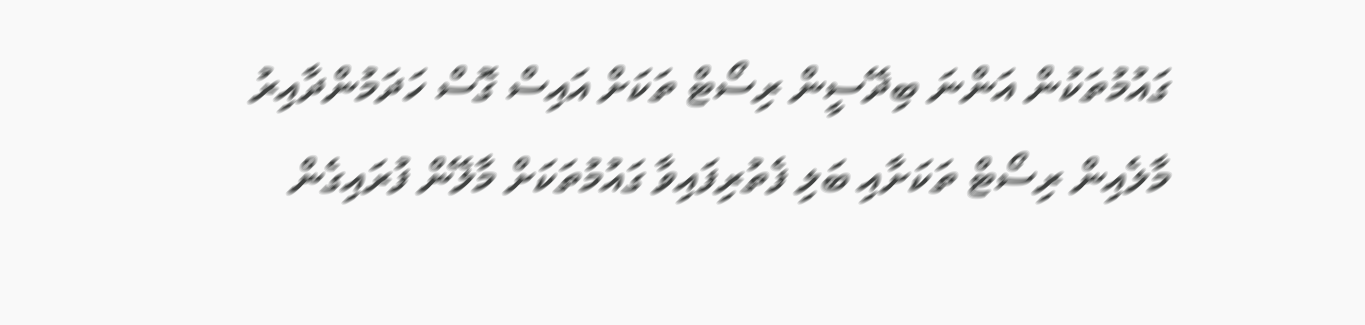ގައުމުތަކުން އަންނަ ބިދޭސީން ރިސޯޓް ތަކަށް އައިސް ގޮސް ހަދަމުންދާއިރު މާލެއިން ރިސޯޓް ތަކަށާއި ބަލި ފެތުރިފައިވާ ގައުމުތަކަށް މާލޭން ފުރައިގެން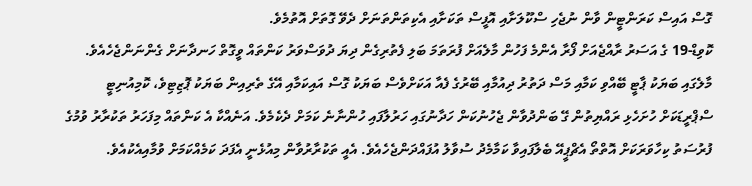ގޮސް އައިސް ކަރަންޓީން ވާން ނުޖެހި ސްކޫލަށާއި އޮފީސް ތަކަށާއި އެކިތަންތަނަށް ދެވޭ ގޮތަށް އޮތުމެވެ.
ކޮވިޑް-19 ގެ އަސަރު ރާއްޖެއަށް ފޯރާ އެންމެ ފަހުން މާލެއަށް ފުރަތަމަ ބަލި ފެތުރިގެން ދިޔަ ދުވަސްވަރު ކަންތައް ވީގޮތް ހަނދާނަށް ގެންނަންޖެހެއެވެ. މާލެގައި ބަޔަކު ޕާޓީ ބޭއްވި ކަމާއި މަސް ދަތުރު ދިއުމާއި ބޭރުގެ ފެއާ އަކަށްވެސް ބަޔަކު ގޮސް އައިކަމާއި އޭގެ ތެރިއިން ބަޔަކު ޕޮޒިޓިވެ، ކޮމިއުނިޓީ ސްޕްރީޑަކަށް ހުށަހެޅި ރައްޔިތުން ގޭ ބަންދުވާން ޖެހުނުކަން ހަދާނުގައި ހަރުލާފައި ހުންނާނެ ކަމަށް ދެކެމެވެ. އަނެއްކާ އެ ކަންތައް މިފަހަރު ތަކުރާރު ވުމުގެ ފުރުސަތު ކިހާވަރަކަށް އޮތްތޯ އެޗްޕީއޭ ބެލާފައިވާ ކަމާމެދު ސުވާލު އުފައްދަންޖެހެއެވެ. އެއީ ތަކުރާރުވާން މިއުޅެނީ އެފަދަ ކަމެއްކަމަށް ވުމާއިއެކުއެވެ.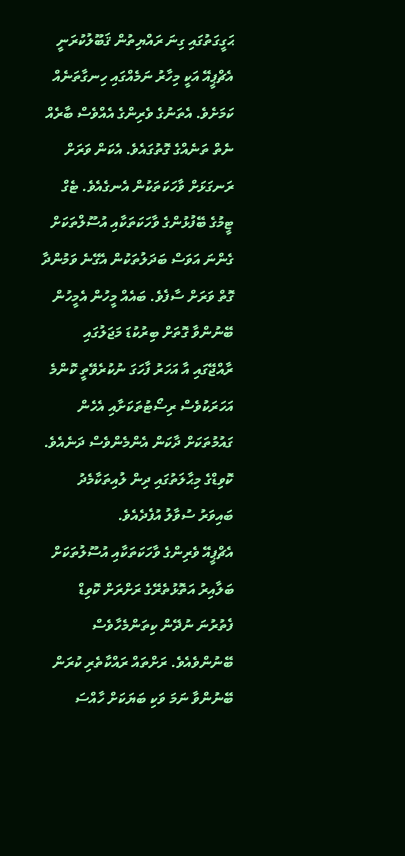ޙަގީގަތުގައި ގިނަ ރައްޔިތުން ޤަބޫލުކުރަނީ އެޗްޕީއޭ އަކީ މިހާރު ނަމެއްގައި ހިނގާތަނެއް ކަމަށެވެ. އެތަނުގެ ވެރިންގެ އެއްވެސް ބާރެއް ނެތް ތަނެއްގެ ގޮތުގައެވެ. އެކަން ވަރަށް ރަނގަޅަށް ވާހަކަތަކުން އެނގެއެވެ. ޓެގް ޓީމުގެ ބޭފުޅުންގެ ވާހަކަތަކާއި އުސޫލްތަކަށް ގެންނަ އަވަސް ބަދަލުތަކުން އެގޭނެ ވަމުންދާ ގޮތް ވަރަށް ސާފެވެ. ބައެއް މީހުން އެމީހުން ބޭނުންވާ ގޮތަށް ބިރުކުޑަ މަޖަލުގައި ރާއްޖޭގައި އާ އަހަރު ފާހަގަ ނުކުރެވޭތީ ކޮންމެ އަހަރަކުވެސް ރިސޯޓުތަކަށާއި އެހެން ގައުމުތަކަށް ދާކަން އެންމެންވެސް ދަނެއެވެ. ކޮވިޑްގެ މިޙާލަތުގައި ދިން ލުއިތަކާމެދު ބައިވަރު ސުވާލު އުފެދެއެވެ.
އެޗްޕީއޭ ވެރިންގެ ވާހަކަތަކާއި އުސޫލުތަކަށް ބަލާއިރު އަތޮޅުތެރޭގެ ރަށްރަށް ކޮވިޑް ފެތުރުނަ ނުދޭން ކިތަންމެހާވެސް ބޭނުންވެއެވެ. ރަށްތައް ރައްކާތެރި ކުރަން ބޭނުންވާ ނަމަ ވަކި ބަޔަކަށް ހާއްސަ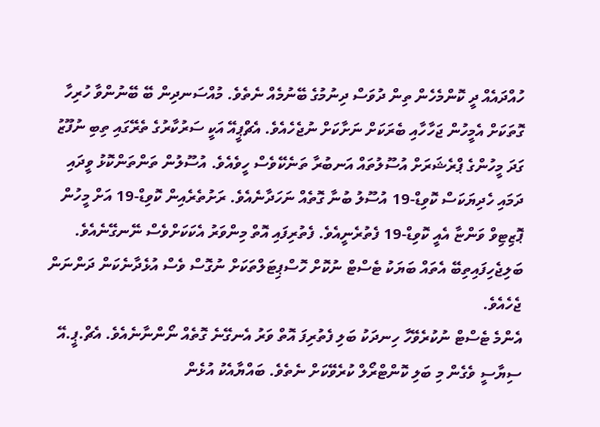ހުއްދައެއް ދީ ކޮންމެހެން ތިން ދުވަސް ދިނުމުގެ ބޭނުމެއް ނެތެވެ. މުއްސަނދިން ބޭ ބޭނުންވާ ހުރިހާ ގޮތަކަށް އެމީހުން ޖަހާހާއި ބެރަކަށް ނަށާކަށް ނުޖެހެއެވެ. އެޗްޕީއޭ އަކީ ސަރުކާރުގެ ތެރޭގައި ތިބި ނުފޫޒު ގަދަ މީހުންގެ ޕްރެޝަރަށް އުސޫލުތައް އަނބުރާ ތަނެކޭވެސް ހީވެއެވެ. އުސޫލުން ތަންތަންކޮޅު ވީދައި ދަމައި ހެދިޔަކަސް ކޮވިޑް-19 އުސޫލު ބުނާ ގޮތެއް ނަހަދާނެއެވެ. ރަށުތެރެއިން ކޮވިޑް-19 އަށް މީހުން ޕޮޒިޓިވް ވަންޏާ އެއީ ކޮވިޑް-19 ފެތުރެނީއެވެ. ފެތުރިފައި އޮތް މިންވަރު އެކަކަށްވެސް ނޭނގޭނެއެވެ. ބަލިޖެހިފައިތިބޭ އެތައް ބަޔަކު ޓެސްޓް ނުކޮށް ހޮސްޕިޓަލްތަކަށް ނުގޮސް ވެސް އުޅެދާނެކަން ދަންނަން ޖެހެއެވެ.
އެންމެ ޓެސްޓް ނުކުރެވޭހާ ހިނދަކު ބަލި ފެތުރިފަ އޮތް ވަރު އެނގޭނެ ގޮތެއް ނޯންނާނެއެވެ. އެޗް.ޕީ.އޭ ސިޔާސީ ވެގެން މި ބަލި ކޮންޓްރޯލް ކުރެވޭކަށް ނެތެވެ. ބައްޔާއެކު އުޅެން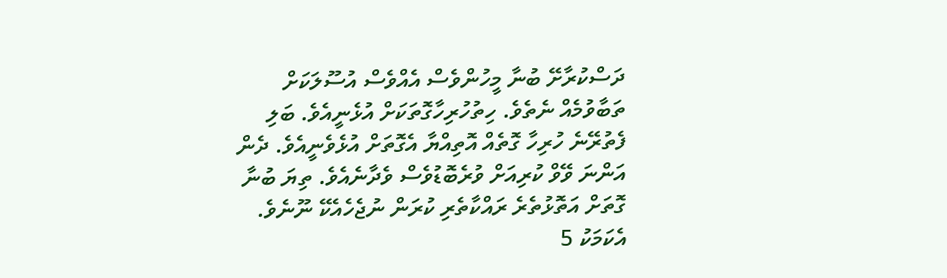ދަސްކުރާށޭ ބުނާ މީހުންވެސް އެއްވެސް އުސޫލަކަށް ތަބާވުމެއް ނެތެވެ. ހިތުހުރިހާގޮތަކަށް އުޅެނީއެވެ. ބަލި ފެތުރޭނެ ހުރިހާ ގޮތެއް އޮތިއްޔާ އެގޮތަށް އުޅެވެނީއެވެ. ދެން އަންނަ ވޭވް ކުރިއަށް ވުރެބޮޑުވެސް ވެދާނެއެވެ. ތިޔަ ބުނާ ގޮތަށް އަތޮޅުތެރެ ރައްކާތެރި ކުރަން ނުޖެހެއެކޭ ނޫނެވެ. އެކަމަކު 5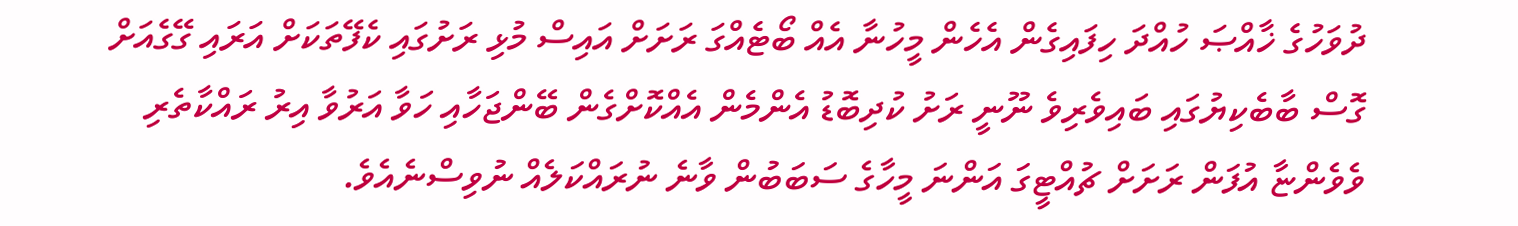ދުވަހުގެ ޚާއްޞަ ހުއްދަ ހިފައިގެން އެހެން މީހުނާ އެއް ބޯޓެއްގަ ރަށަށް އައިސް މުޅި ރަށުގައި ކެފޭތަކަށް އަރައި ގޭގެއަށް ގޮސް ބާބެކިޔުގައި ބައިވެރިވެ ނޫނީ ރަށު ކުދިބޮޑު އެންމެން އެއްކޮށްގެން ބޭންޖަހާއި ހަވާ އަރުވާ އިރު ރައްކާތެރި ވެވެންޏާ އުފަން ރަށަށް ޗުއްޓީގަ އަންނަ މީހާގެ ސަބަބުން ވާނެ ނުރައްކަލެއް ނުވިސްނެއެވެ.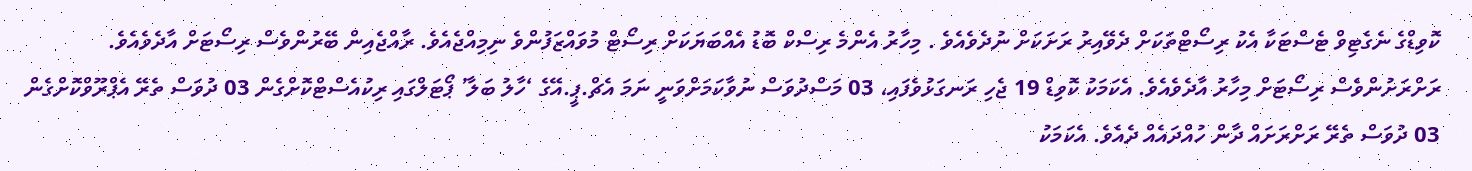ކޮވިޑްގެ ނެގެޓިވް ޓެސްޓަކާ އެކު ރިސޯޓްތަކަށް ދެވޭއިރު ރަށަކަށް ނުދެވެއެވެ . މިހާރު އެންމެ ރިސްކް ބޮޑު އެއްބަޔަކަށް ރިސޯޓް މުވައްޒަފުންވެ ނިމިއްޖެއެވެ. ރާއްޖެއިން ބޭރުންވެސް ރިސޯޓަށް އާދެވެއެވެ. ރަށްރަށުންވެސް ރިސޯޓަށް މިހާރު އާދެވެއެވެ. އެކަމަކު ކޮވިޑް 19 ޖެހި ރަނގަޅުވެފައި، 03 މަސްދުވަސް ނުވާކަމަށްވަނީ ނަމަ އެޗް.ޕީ.އޭގެ ‘ހާލު ބަލާ’ ޕޯޓަލްގައި ރިކުއެސްޓްކޮށްގެން 03 ދުވަސް ތެރޭ އެޕްރޫވްކޮށްގެން 03 ދުވަސް ތެރޭ ރަށްރަށައް ދާން ހުއްދައެއް ދެއެވެ. އެކަމަކު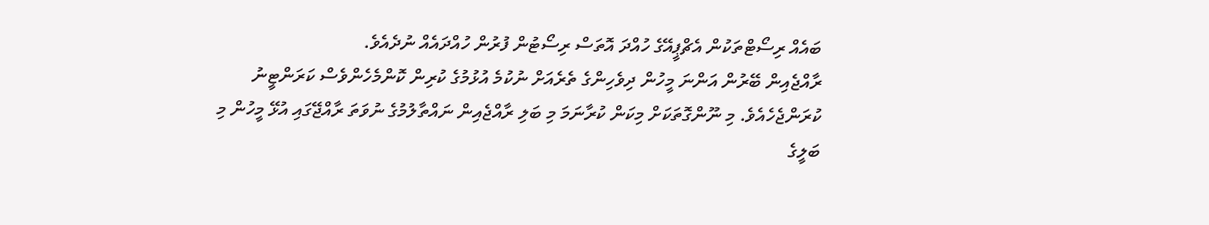ބައެއް ރިސޯޓްތަކުން އެޗްޕީއޭގެ ހުއްދަ އޮތަސް ރިސޯޓުން ފުރުން ހުއްދައެއް ނުދެއެވެ.
ރާއްޖެއިން ބޭރުން އަންނަ މީހުން ދިވެހިންގެ ތެރެއަށް ނުކުމެ އުޅުމުގެ ކުރިން ކޮންމެހެންވެސް ކަރަންޓީނު ކުރަންޖެހެއެވެ. މި ނޫންގޮތަކަށް މިކަން ކުރާނަމަ މި ބަލި ރާއްޖެއިން ނައްތާލުމުގެ ނުވަތަ ރާއްޖޭގައި އުޅޭ މީހުން މި ބަލީގެ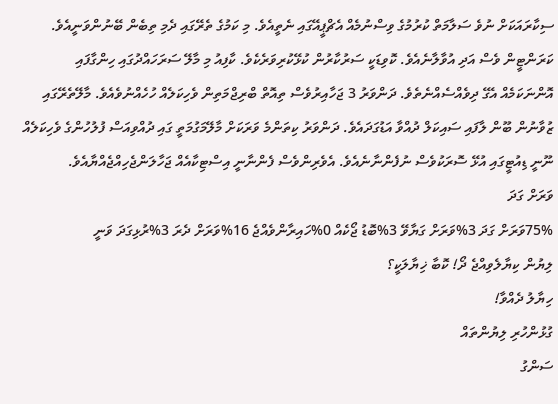ސިކާރައަކަށް ނުވެ ސަލާމަތް ކުރުމުގެ ވިސްނުމެއް އެޗްޕީއޭގައި ނެތީއެވެ. މި ކަމުގެ ތެރޭގައި ދެމި ތިބެން ބޭނުންވަނީއެވެ.
ކަރަންޓީން ވެސް އަދި އުވާލާނެއެވެ. ކޮވިޑަކީ ސަރުކާރުން ކުޅޭކުރިވަރެކެވެ. ކާފިއު މި މާލޭ ސަރަހައްދުގައި ހިންގާފައި އޮންނަކަމެއް އެގޭ ދިވެއްސެއްނެތެވެ. ދަންވަރު 3 ޖަހާއިރުވެސް ތިއޮތް ބްރިޖްމަތިން ވެހިކަލެއް ހުހެއްނުވެއެވެ. މާލޭތެރޭގައި ޒުވާނުން ބޫން ލާފައި ސައިކަލް ދުއްވާ އަޑުގަދައެވެ. ދަންވަރު ކިތަންމެ ވަރަކަށް މާލޭމަގުމަތީ ގައި ދުއްވިއަސް ފުލުހުންގެ ވެހިކަލެއް ނޫނީ ޑިއުޓީގައި އުޅޭ ސޮރަކުވެސް ނުފެންނާނެއެވެ. އެވެރިންވެސް ފެންނާނީ އިސްޓިކާއެއް ޖަހާލަންޖެހިއްޖެއްޔާއެވެ.
ވަރަށް ގަދަ
75%ވަރަށް ގަދަ 3%ވަރަށް ގަޔާވޭ 3%ބޮޑު ޖޯކެއް 0%ހައިރާންވެއްޖެ 16%ވަރަށް ދެރަ 3%ރުޅިގަދަ ވަނީ
ލިޔުން ކިޔާލެވިއްޖެ ދޯ! ކޮބާ ޚިޔާލަކީ؟
ހިޔާލު ދެއްވާ!
ގުޅުންހުރި ލިޔުންތައް
ސަންގު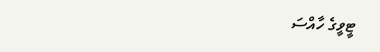ޓީވީގެ ހާއްސަ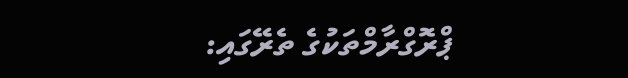ޕްރޮގްރާމްތަކުގެ ތެރޭގައި: